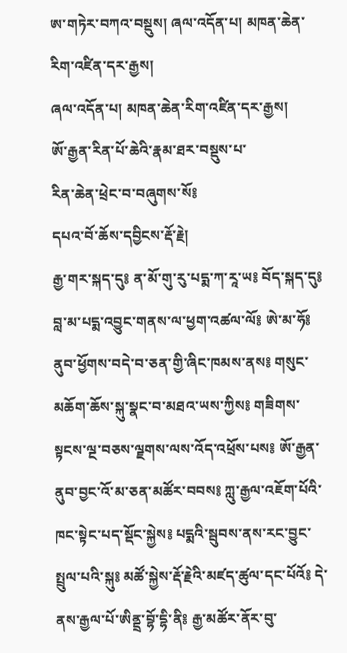ཨ་གཏེར་བཀའ་བསྡུས། ཞལ་འདོན་པ། མཁན་ཆེན་རིག་འཛིན་དར་རྒྱས།
ཞལ་འདོན་པ། མཁན་ཆེན་རིག་འཛིན་དར་རྒྱས།
ཨོ་རྒྱན་རིན་པོ་ཆེའི་རྣམ་ཐར་བསྡུས་པ་
རིན་ཆེན་ཕྲེང་བ་བཞུགས་སོ༔
དཔའ་བོ་ཆོས་དབྱིངས་རྡོ་རྗེ།
རྒྱ་གར་སྐད་དུ༔ ན་མོ་གུ་རུ་པདྨ་ཀ་རཱ་ཡ༔ བོད་སྐད་དུ༔ བླ་མ་པདྨ་འབྱུང་གནས་ལ་ཕྱག་འཚལ་ལོ༔ ཨེ་མ་ཧོ༔ ནུབ་ཕྱོགས་བདེ་བ་ཅན་གྱི་ཞིང་ཁམས་ནས༔ གསུང་མཆོག་ཆོས་སྐུ་སྣང་བ་མཐའ་ཡས་ཀྱིས༔ གཟིགས་སྟངས་ལྔ་བཅས་ལྗགས་ལས་འོད་འཕྲོས་པས༔ ཨོ་རྒྱན་ནུབ་བྱང་འོ་མ་ཅན་མཚོར་བབས༔ ཀླུ་རྒྱལ་འཇོག་པོའི་ཁང་སྟེང་པད་སྡོང་སྐྱེས༔ པདྨའི་སྦུབས་ནས་རང་བྱུང་སྤྲུལ་པའི་སྐུ༔ མཚོ་སྐྱེས་རྡོ་རྗེའི་མཛད་ཚུལ་དང་པོའོ༔ དེ་ནས་རྒྱལ་པོ་ཨིནྡྲ་བྷོ་དྷི་ནི༔ རྒྱ་མཚོར་ནོར་བུ་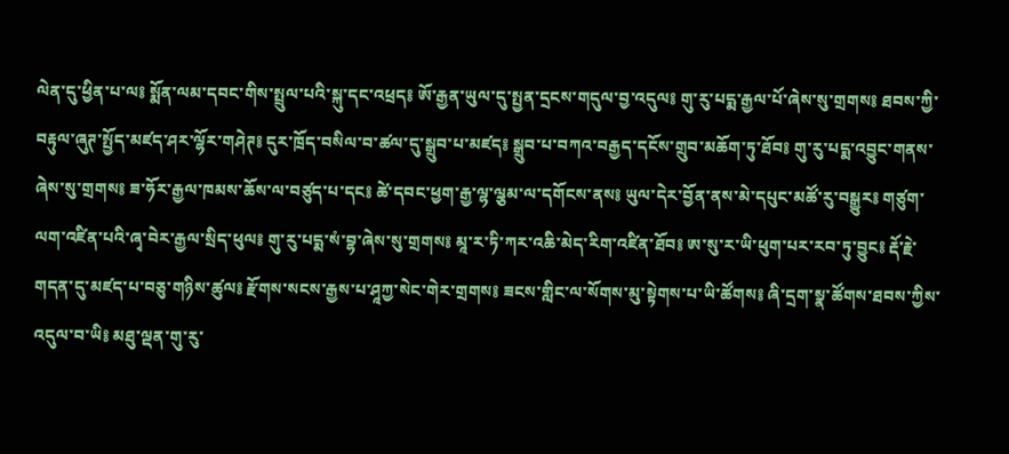ལེན་དུ་ཕྱིན་པ་ལ༔ སྨོན་ལམ་དབང་གིས་སྤྲུལ་པའི་སྐུ་དང་འཕྲད༔ ཨོ་རྒྱན་ཡུལ་དུ་སྤྱན་དྲངས་གདུལ་བྱ་འདུལ༔ གུ་རུ་པདྨ་རྒྱལ་པོ་ཞེས་སུ་གྲགས༔ ཐབས་ཀྱི་བརྟུལ་ཞུཊ་སྤྱོད་མཛད་ཤར་ལྷོར་གཤེཊ༔ དུར་ཁྲོད་བསིལ་བ་ཚལ་དུ་སྒྲུབ་པ་མཛད༔ སྒྲུབ་པ་བཀའ་བརྒྱད་དངོས་གྲུབ་མཆོག་ཏུ་ཐོབ༔ གུ་རུ་པདྨ་འབྱུང་གནས་ཞེས་སུ་གྲགས༔ ཟ་ཧོར་རྒྱལ་ཁམས་ཆོས་ལ་བཙུད་པ་དང༔ ཚེ་དབང་ཕྱག་རྒྱ་ལྷ་ལྕམ་ལ་དགོངས་ནས༔ ཡུལ་དེར་བྱོན་ནས་མེ་དཔུང་མཚོ་རུ་བསྒྱུར༔ གཙུག་ལག་འཛིན་པའི་ཞྭ་བེར་རྒྱལ་སྲིད་ཕུལ༔ གུ་རུ་པདྨ་སཾ་བྷ་ཞེས་སུ་གྲགས༔ མཱ་ར་ཏི་ཀར་འཆི་མེད་རིག་འཛིན་ཐོབ༔ ཨ་སུ་ར་ཡི་ཕུག་པར་རབ་ཏུ་བྱུང༔ རྡོ་རྗེ་གདན་དུ་མཛད་པ་བཅུ་གཉིས་ཚུལ༔ རྫོགས་སངས་རྒྱས་པ་ཤཱཀྱ་སེང་གེར་གྲགས༔ ཟངས་གླིང་ལ་སོགས་མུ་སྟེགས་པ་ཡི་ཚོགས༔ ཞི་དྲག་སྣ་ཚོགས་ཐབས་ཀྱིས་འདུལ་བ་ཡི༔ མཐུ་ལྡན་གུ་རུ་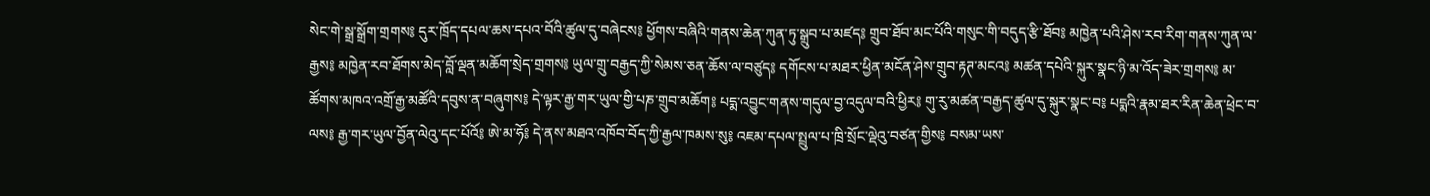སེང་གེ་སྒྲ་སྒྲོག་གྲགས༔ དུར་ཁྲོད་དཔལ་ཆས་དཔའ་བོའི་ཚུལ་དུ་བཞེངས༔ ཕྱོགས་བཞིའི་གནས་ཆེན་ཀུན་ཏུ་སྒྲུབ་པ་མཛད༔ གྲུབ་ཐོབ་མང་པོའི་གསུང་གི་བདུད་རྩི་ཐོབ༔ མཁྱེན་པའི་ཤེས་རབ་རིག་གནས་ཀུན་ལ་རྒྱས༔ མཁྱེན་རབ་ཐོགས་མེད་བློ་ལྡན་མཆོག་སྲེད་གྲགས༔ ཡུལ་གྲུ་བརྒྱད་ཀྱི་སེམས་ཅན་ཆོས་ལ་བཙུད༔ དགོངས་པ་མཐར་ཕྱིན་མངོན་ཤེས་གྲུབ་རྟཊ་མངའ༔ མཚན་དཔེའི་སྐུར་སྣང་ཉི་མ་འོད་ཟེར་གྲགས༔ མ་ཚོགས་མཁའ་འགྲོ་རྒྱ་མཚོའི་དབུས་ན་བཞུགས༔ དེ་ལྟར་རྒྱ་གར་ཡུལ་གྱི་པཎ་གྲུབ་མཆོག༔ པདྨ་འབྱུང་གནས་གདུལ་བྱ་འདུལ་བའི་ཕྱིར༔ གུ་རུ་མཚན་བརྒྱད་ཚུལ་དུ་སྐུར་སྣང་བ༔ པདྨའི་རྣམ་ཐར་རིན་ཆེན་ཕྲེང་བ་ལས༔ རྒྱ་གར་ཡུལ་བྱོན་ལེའུ་དང་པོའོ༔ ཨེ་མ་ཧོ༔ དེ་ནས་མཐའ་འཁོབ་བོད་ཀྱི་རྒྱལ་ཁམས་སུ༔ འཇམ་དཔལ་སྤྲུལ་པ་ཁྲི་སྲོང་ལྡེའུ་བཙན་གྱིས༔ བསམ་ཡས་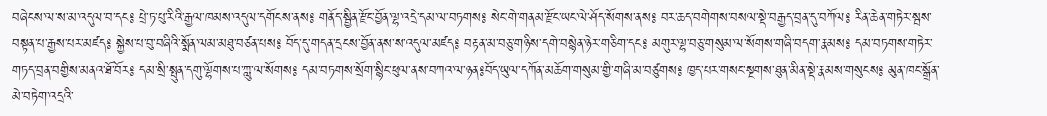བཞེངས་ལ་ས་མ་འདུལ་བ་དང༔ པྲེ་ཏ་པུ་རིའི་རྒྱལ་ཁམས་འདུལ་དགོངས་ནས༔ གནོད་སྦྱིན་རྫོང་བྱོན་ལྷ་འདྲེ་དམ་ལ་བཏགས༔ སེང་གེ་གནམ་རྫོང་ཡང་ལེ་ཤོད་སོགས་ནས༔ བར་ཆད་བགེགས་བསལ་སྡེ་བརྒྱད་བྲན་དུ་བཀོལ༔ རིན་ཆེན་གཏེར་སྦས་བསྟན་པ་རྒྱས་པར་མཛད༔ སྐྱེས་པ་བུ་བཞིའི་སྨོན་ལམ་མཐུ་བཙན་པས༔ བོད་དུ་གདན་དྲངས་བྱོན་ནས་ས་འདུལ་མཛད༔ བརྟན་མ་བཅུ་གཉིས་དགེ་བསྙེན་ཉེར་གཅིག་དང༔ མགུར་ལྷ་བཅུ་གསུམ་ལ་སོགས་གཞི་བདག་རྣམས༔ དམ་བཏགས་གཏེར་གཏད་བྲན་བགྱིས་མནའ་ཐོ་བོར༔ དམ་སྲི་སྤུན་དགུ་ལྷོགས་པ་ཀླུ་ལ་སོགས༔ དམ་བཏགས་སྲོག་སྙིང་ཕུལ་ནས་བཀའ་ལ་ཉན༔བོད་ཡུལ་དཀོན་མཆོག་གསུམ་གྱི་གཞི་མ་བཙུགས༔ ཁྱད་པར་གསང་སྔགས་ཐུན་མིན་སྡེ་རྣམས་གསུངས༔ མུན་ཁང་སྒྲོན་མེ་བཏེག་འདྲའི་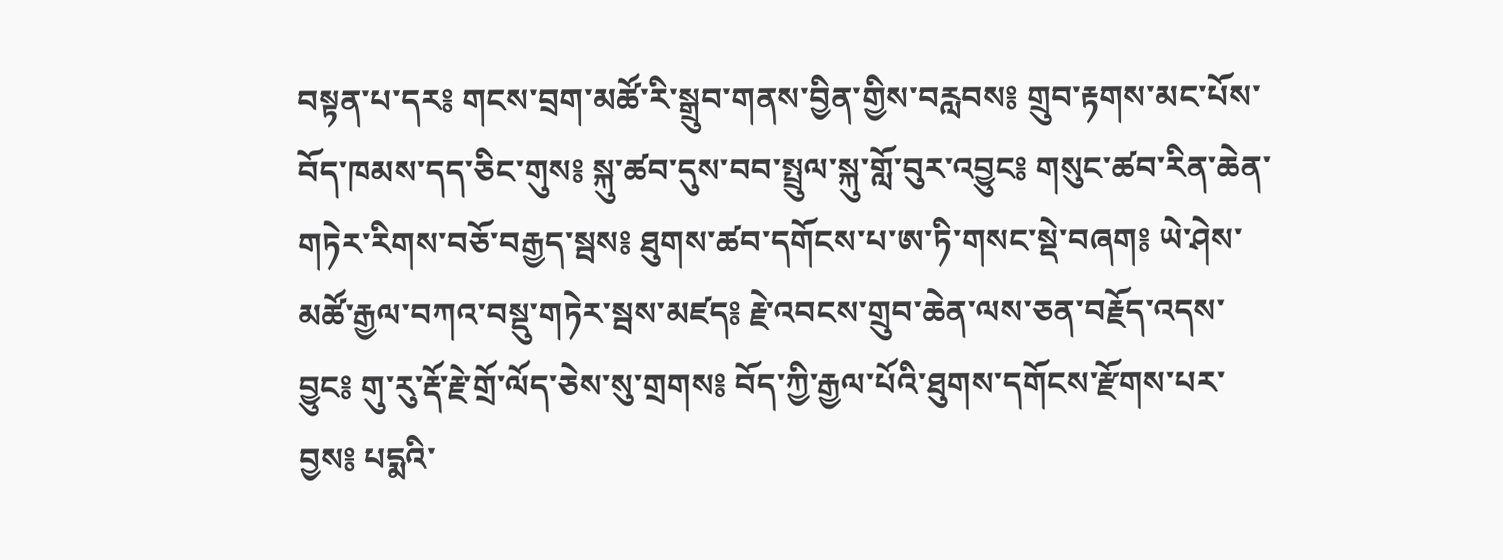བསྟན་པ་དར༔ གངས་བྲག་མཚོ་རི་སྒྲུབ་གནས་བྱིན་གྱིས་བརླབས༔ གྲུབ་རྟགས་མང་པོས་བོད་ཁམས་དད་ཅིང་གུས༔ སྐུ་ཚབ་དུས་བབ་སྤྲུལ་སྐུ་གློ་བུར་འབྱུང༔ གསུང་ཚབ་རིན་ཆེན་གཏེར་རིགས་བཅོ་བརྒྱད་སྦས༔ ཐུགས་ཚབ་དགོངས་པ་ཨ་ཏི་གསང་སྡེ་བཞག༔ ཡེ་ཤེས་མཚོ་རྒྱལ་བཀའ་བསྡུ་གཏེར་སྦས་མཛད༔ རྗེ་འབངས་གྲུབ་ཆེན་ལས་ཅན་བརྗོད་འདས་བྱུང༔ གུ་རུ་རྡོ་རྗེ་གྲོ་ལོད་ཅེས་སུ་གྲགས༔ བོད་ཀྱི་རྒྱལ་པོའི་ཐུགས་དགོངས་རྫོགས་པར་བྱས༔ པདྨའི་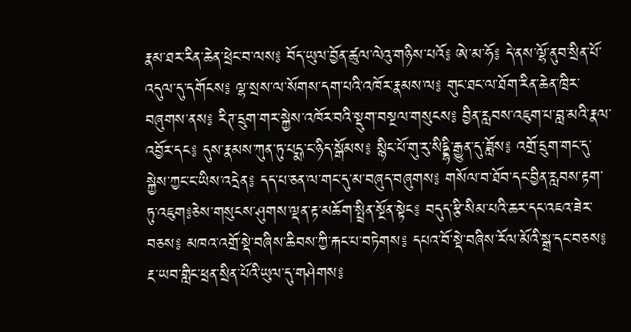རྣམ་ཐར་རིན་ཆེན་ཕྲེང་བ་ལས༔ བོད་ཡུལ་བྱོན་ཚུལ་ལེའུ་གཉིས་པའོ༔ ཨེ་མ་ཧོ༔ དེ་ནས་ལྷོ་ནུབ་སྲིན་པོ་འདུལ་དུ་དགོངས༔ ལྷ་སྲས་ལ་སོགས་དག་པའི་འཁོར་རྣམས་ལ༔ གུང་ཐང་ལ་ཐོག་རིན་ཆེན་ཁྲིར་བཞུགས་ནས༔ རིཊ་དྲུག་གར་སྐྱེས་འཁོར་བའི་སྡུག་བསྔལ་གསུངས༔ བྱིན་རླབས་འཇུག་པ་བླ་མའི་རྣལ་འབྱོར་དང༔ དུས་རྣམས་ཀུན་ཏུ་པདྨ་ང་ཉིད་སྒོམས༔ སྙིང་པོ་གུ་རུ་སིདྡྷི་རྒྱུན་དུ་ཟློས༔ འགྲོ་དྲུག་གང་དུ་སྐྱེས་ཀྱང་ང་ཡིས་འདྲེན༔ དད་པ་ཅན་ལ་གང་དུ་མ་བཞུད་བཞུགས༔ གསོལ་བ་ཐོབ་དང་བྱིན་རླབས་རྟག་ཏུ་འཇུག༔ཅེས་གསུངས་ཤུགས་ལྡན་རྟ་མཆོག་སྤྲིན་སྔོན་སྟེང༔ བདུད་རྩི་སིམ་པའི་ཆར་དང་འཇའ་ཟེར་བཅས༔ མཁའ་འགྲོ་སྡེ་བཞིས་ཆིབས་ཀྱི་རྐང་པ་བཏེགས༔ དཔའ་བོ་སྡེ་བཞིས་རོལ་མོའི་སྒྲ་དང་བཅས༔ རྔ་ཡབ་གླིང་ཕྲན་སྲིན་པོའི་ཡུལ་དུ་གཤེགས༔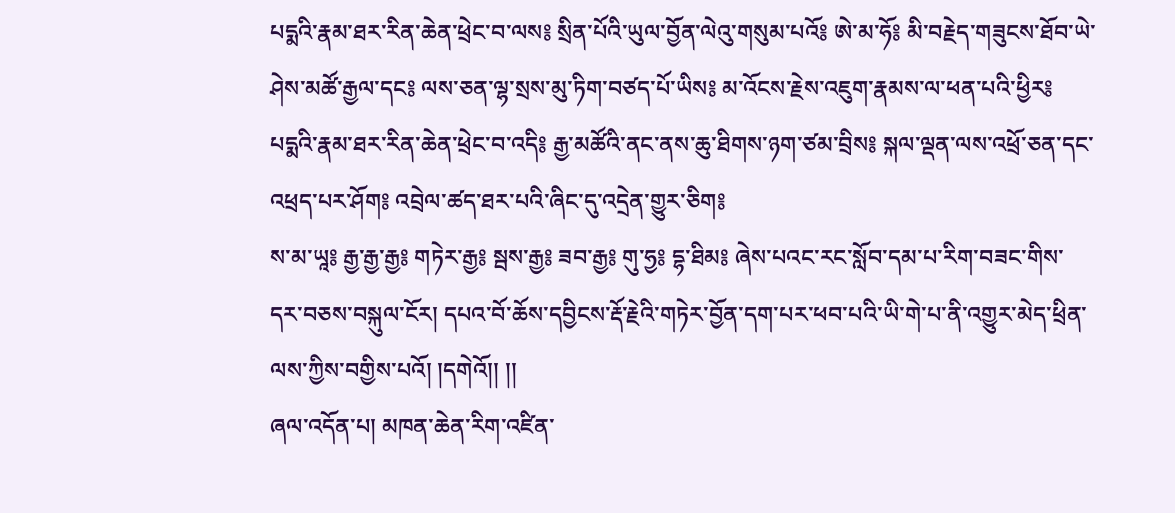པདྨའི་རྣམ་ཐར་རིན་ཆེན་ཕྲེང་བ་ལས༔ སྲིན་པོའི་ཡུལ་བྱོན་ལེའུ་གསུམ་པའོ༔ ཨེ་མ་ཧོ༔ མི་བརྗེད་གཟུངས་ཐོབ་ཡེ་ཤེས་མཚོ་རྒྱལ་དང༔ ལས་ཅན་ལྷ་སྲས་མུ་ཏིག་བཙད་པོ་ཡིས༔ མ་འོངས་རྗེས་འཇུག་རྣམས་ལ་ཕན་པའི་ཕྱིར༔ པདྨའི་རྣམ་ཐར་རིན་ཆེན་ཕྲེང་བ་འདི༔ རྒྱ་མཚོའི་ནང་ནས་ཆུ་ཐིགས་ཉག་ཙམ་བྲིས༔ སྐལ་ལྡན་ལས་འཕྲོ་ཅན་དང་འཕྲད་པར་ཤོག༔ འབྲེལ་ཚད་ཐར་པའི་ཞིང་དུ་འདྲེན་གྱུར་ཅིག༔
ས་མ་ཡཱ༔ རྒྱ་རྒྱ་རྒྱ༔ གཏེར་རྒྱ༔ སྦས་རྒྱ༔ ཟབ་རྒྱ༔ གུ་ཧྱ༔ དྷ་ཐིམ༔ ཞེས་པའང་རང་སློབ་དམ་པ་རིག་བཟང་གིས་དར་བཅས་བསྐུལ་ངོར། དཔའ་བོ་ཆོས་དབྱིངས་རྡོ་རྗེའི་གཏེར་བྱོན་དག་པར་ཕབ་པའི་ཡི་གེ་པ་ནི་འགྱུར་མེད་ཕྲིན་ལས་ཀྱིས་བགྱིས་པའོ། །དགེའོ།། །།
ཞལ་འདོན་པ། མཁན་ཆེན་རིག་འཛིན་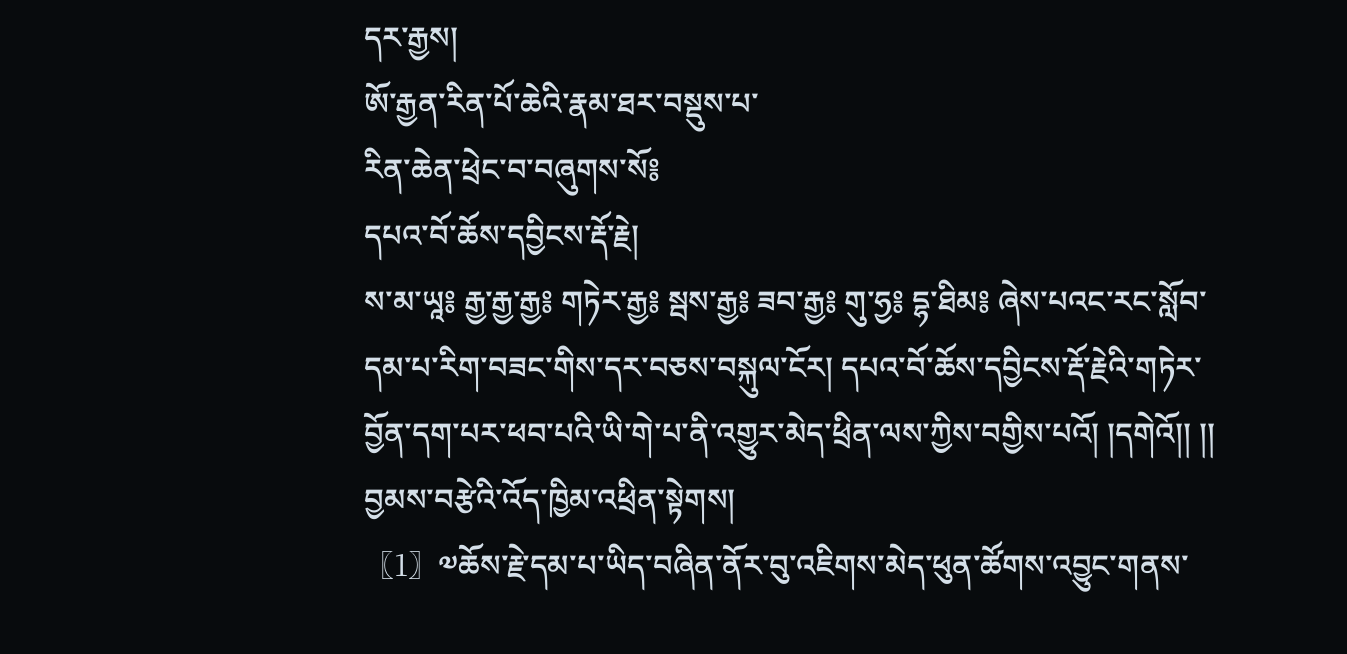དར་རྒྱས།
ཨོ་རྒྱན་རིན་པོ་ཆེའི་རྣམ་ཐར་བསྡུས་པ་
རིན་ཆེན་ཕྲེང་བ་བཞུགས་སོ༔
དཔའ་བོ་ཆོས་དབྱིངས་རྡོ་རྗེ།
ས་མ་ཡཱ༔ རྒྱ་རྒྱ་རྒྱ༔ གཏེར་རྒྱ༔ སྦས་རྒྱ༔ ཟབ་རྒྱ༔ གུ་ཧྱ༔ དྷ་ཐིམ༔ ཞེས་པའང་རང་སློབ་དམ་པ་རིག་བཟང་གིས་དར་བཅས་བསྐུལ་ངོར། དཔའ་བོ་ཆོས་དབྱིངས་རྡོ་རྗེའི་གཏེར་བྱོན་དག་པར་ཕབ་པའི་ཡི་གེ་པ་ནི་འགྱུར་མེད་ཕྲིན་ལས་ཀྱིས་བགྱིས་པའོ། །དགེའོ།། །།
བྱམས་བརྩེའི་འོད་ཁྱིམ་འཕྲིན་སྟེགས།
〖1〗༧ཆོས་རྗེ་དམ་པ་ཡིད་བཞིན་ནོར་བུ་འཇིགས་མེད་ཕུན་ཚོགས་འབྱུང་གནས་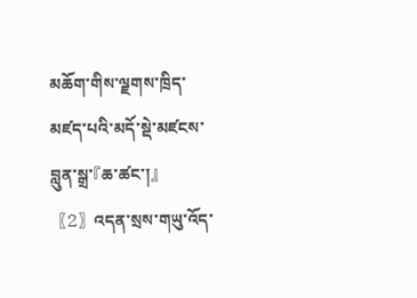མཆོག་གིས་ལྗགས་ཁྲིད་མཛད་པའི་མདོ་སྡེ་མཛངས་བླུན་སྒྲ་『ཆ་ཚང་།』
〖2〗འདན་སྲས་གཡུ་འོད་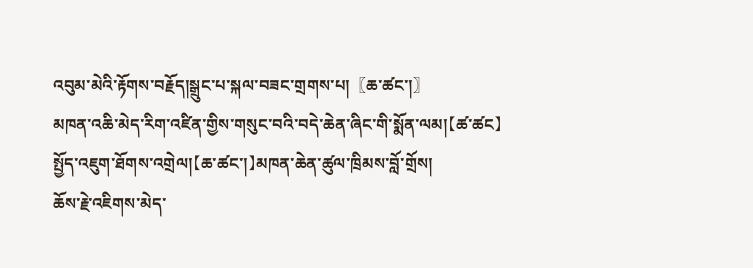འབུམ་མེའི་རྟོགས་བརྗོད།སྒྲུང་པ་སྐལ་བཟང་གྲགས་པ།〖ཆ་ཚང་།〗
མཁན་འཆི་མེད་རིག་འཛིན་གྱིས་གསུང་བའི་བདེ་ཆེན་ཞིང་གི་སྨོན་ལམ།【ཚ་ཚང】
སྤྱོད་འཇུག་ཐོགས་འགྲེལ།【ཆ་ཚང་།】མཁན་ཆེན་ཚུལ་ཁྲིམས་བློ་གྲོས།
ཆོས་རྗེ་འཇིགས་མེད་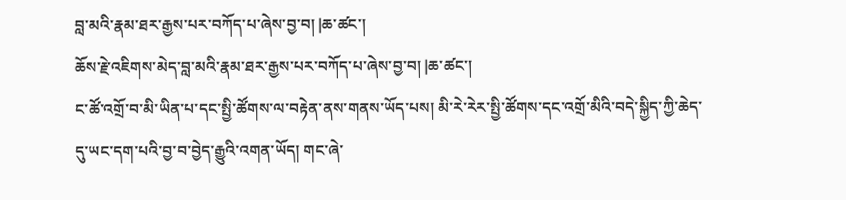བླ་མའི་རྣམ་ཐར་རྒྱས་པར་བཀོད་པ་ཞེས་བྱ་བ། |ཆ་ཚང་།
ཆོས་རྗེ་འཇིགས་མེད་བླ་མའི་རྣམ་ཐར་རྒྱས་པར་བཀོད་པ་ཞེས་བྱ་བ། |ཆ་ཚང་།
ང་ཚོ་འགྲོ་བ་མི་ཡིན་པ་དང་སྤྱི་ཚོགས་ལ་བརྟེན་ནས་གནས་ཡོད་པས། མི་རེ་རེར་སྤྱི་ཚོགས་དང་འགྲོ་མིའི་བདེ་སྐྱིད་ཀྱི་ཆེད་དུ་ཡང་དག་པའི་བྱ་བ་བྱེད་རྒྱུའི་འགན་ཡོད། གང་ཞེ་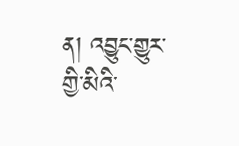ན། འབྱུང་གྱུར་གྱི་མིའི་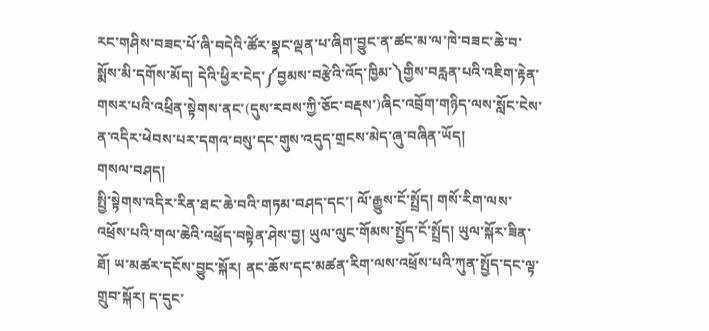རང་གཤིས་བཟང་པོ་ཞི་བདེའི་ཚོར་སྣང་ལྡན་པ་ཞིག་བྱུང་ན་ཚང་མ་ལ་ཁེ་བཟང་ཆེ་བ་སྨོས་མི་དགོས་མོད། དེའི་ཕྱིར་ངེད་༼བྱམས་བརྩེའི་འོད་ཁྱིམ་༽གྱིས་བརླན་པའི་འཇིག་རྟེན་གསར་པའི་འཕྲིན་སྟེགས་ནང་(དུས་རབས་ཀྱི་ཅོང་བརྡས་)ཞིང་འབྲོག་གཉིད་ལས་སློང་ངེས་ན་འདིར་ཕེབས་པར་དགའ་བསུ་དང་གུས་འདུད་གྲངས་མེད་ཞུ་བཞིན་ཡོད།
གསལ་བཤད།
སྤྱི་སྟེགས་འདིར་རིན་ཐང་ཆེ་བའི་གཏམ་བཤད་དང་། ལོ་རྒྱུས་ངོ་སྤྲོད། གསོ་རིག་ལས་འཕྲོས་པའི་གལ་ཆེའི་འཕྲོད་བསྟེན་ཤེས་བྱ། ཡུལ་ལུང་གོམས་སྤྱོད་ངོ་སྤྲོད། ཡུལ་སྐོར་ཟིན་ཐོ། ཡ་མཚར་དངོས་བྱུང་སྐོར། ནང་ཆོས་དང་མཚན་རིག་ལས་འཕྲོས་པའི་ཀུན་སྤྱོད་དང་ལྟ་གྲུབ་སྐོར། ད་དུང་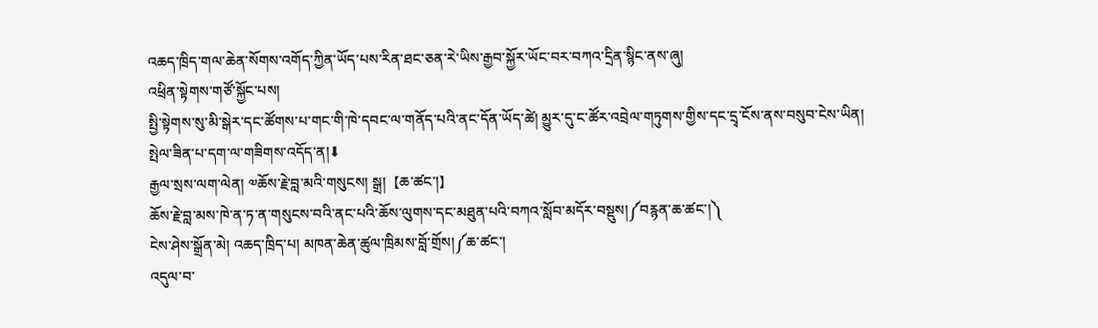འཆད་ཁྲིད་གལ་ཆེན་སོགས་འགོད་ཀྱིན་ཡོད་པས་རིན་ཐང་ཅན་རེ་ཡིས་རྒྱབ་སྐྱོར་ཡོང་བར་བཀའ་དྲིན་སྙིང་ནས་ཞུ།
འཕྲིན་སྟེགས་གཙོ་སྐྱོང་པས།
སྤྱི་སྟེགས་སུ་མི་སྒེར་དང་ཚོགས་པ་གང་གི་ཁེ་དབང་ལ་གནོད་པའི་ནང་དོན་ཡོད་ཚེ། མྱུར་དུ་ང་ཚོར་འབྲེལ་གཏུགས་གྱིས་དང་དྲྭ་ངོས་ནས་བསུབ་ངེས་ཡིན།
སྤེལ་ཟིན་པ་དག་ལ་གཟིགས་འདོད་ན།⬇
རྒྱལ་སྲས་ལག་ལེན། ༧ཆོས་རྗེ་བླ་མའི་གསུངས། སྒྲ།【ཆ་ཚང་།】
ཆོས་རྗེ་བླ་མས་ཁེ་ན་ཏ་ན་གསུངས་བའི་ནང་པའི་ཆོས་ལུགས་དང་མཐུན་པའི་བཀའ་སློབ་མདོར་བསྡུས།༼བརྙན་ཆ་ཚང་།༽
ངེས་ཤེས་སྒྲོན་མེ། འཆད་ཁྲིད་པ། མཁན་ཆེན་ཚུལ་ཁྲིམས་བློ་གྲོས།༼ཆ་ཚང་།
འདུལ་བ་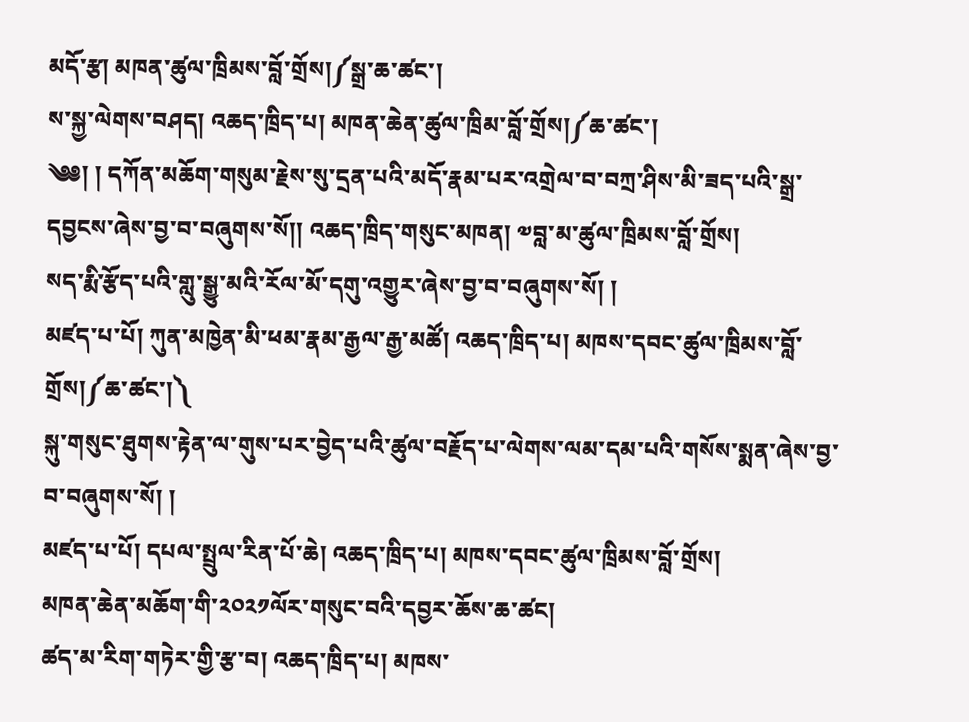མདོ་རྩ། མཁན་ཚུལ་ཁྲིམས་བློ་གྲོས།༼སྒྲ་ཆ་ཚང་།
ས་སྐྱ་ལེགས་བཤད། འཆད་ཁྲིད་པ། མཁན་ཆེན་ཚུལ་ཁྲིམ་བློ་གྲོས།༼ཆ་ཚང་།
༄༅། ། དཀོན་མཆོག་གསུམ་རྗེས་སུ་དྲན་པའི་མདོ་རྣམ་པར་འགྲེལ་བ་བཀྲ་ཤིས་མི་ཟད་པའི་སྒྲ་དབྱངས་ཞེས་བྱ་བ་བཞུགས་སོ།། འཆད་ཁྲིད་གསུང་མཁན། ༧བླ་མ་ཚུལ་ཁྲིམས་བློ་གྲོས།
སད་རྨི་རྩོད་པའི་གླུ་སྒྱུ་མའི་རོལ་མོ་དགུ་འགྱུར་ཞེས་བྱ་བ་བཞུགས་སོ། །
མཛད་པ་པོ། ཀུན་མཁྱེན་མི་ཕམ་རྣམ་རྒྱལ་རྒྱ་མཚོ། འཆད་ཁྲིད་པ། མཁས་དབང་ཚུལ་ཁྲིམས་བློ་གྲོས།༼ཆ་ཚང་།༽
སྐུ་གསུང་ཐུགས་རྟེན་ལ་གུས་པར་བྱེད་པའི་ཚུལ་བརྗོད་པ་ལེགས་ལམ་དམ་པའི་གསོས་སྨན་ཞེས་བྱ་བ་བཞུགས་སོ། །
མཛད་པ་པོ། དཔལ་སྤྲུལ་རིན་པོ་ཆེ། འཆད་ཁྲིད་པ། མཁས་དབང་ཚུལ་ཁྲིམས་བློ་གྲོས།
མཁན་ཆེན་མཆོག་གི་༢༠༢༡ལོར་གསུང་བའི་དབྱར་ཆོས་ཆ་ཚང།
ཚད་མ་རིག་གཏེར་གྱི་རྩ་བ། འཆད་ཁྲིད་པ། མཁས་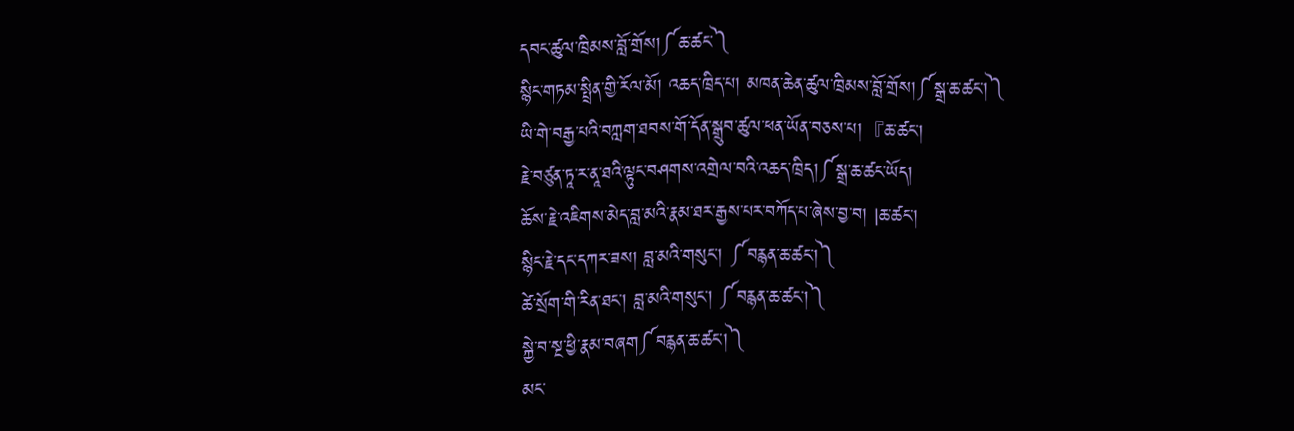དབང་ཚུལ་ཁྲིམས་བློ་གྲོས།༼ཆ་ཚང་༽
སྙིང་གཏམ་སྤྲིན་གྱི་རོལ་མོ། འཆད་ཁྲིད་པ། མཁན་ཆེན་ཚུལ་ཁྲིམས་བློ་གྲོས།༼སྒྲ་ཆ་ཚང་།༽
ཡི་གེ་བརྒྱ་པའི་བཀླག་ཐབས་གོ་དོན་སྒྲུབ་ཚུལ་ཕན་ཡོན་བཅས་པ།『ཆ་ཚང་།
རྗེ་བཙུན་ཏཱ་ར་ནཱ་ཐའི་ལྟུང་བཤགས་འགྲེལ་བའི་འཆད་ཁྲིད།༼སྒྲ་ཆ་ཚང་ཡོད།
ཆོས་རྗེ་འཇིགས་མེད་བླ་མའི་རྣམ་ཐར་རྒྱས་པར་བཀོད་པ་ཞེས་བྱ་བ། |ཆ་ཚང་།
སྙིང་རྗེ་དང་དཀར་ཟས། བླ་མའི་གསུང་། ༼བརྙན་ཆ་ཚང་།༽
ཚེ་སྲོག་གི་རིན་ཐང་། བླ་མའི་གསུང་། ༼བརྙན་ཆ་ཚང་།༽
སྐྱེ་བ་སྔ་ཕྱི་རྣམ་བཞག༼བརྙན་ཆ་ཚང་།༽
མང་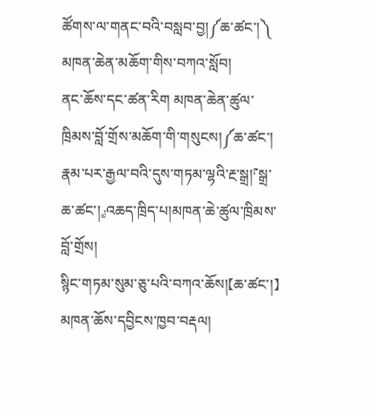ཚོགས་ལ་གནང་བའི་བསླབ་བྱ།༼ཆ་ཚང་།༽ མཁན་ཆེན་མཆོག་གིས་བཀའ་སློབ།
ནང་ཆོས་དང་ཚན་རིག མཁན་ཆེན་ཚུལ་ཁྲིམས་བློ་གྲོས་མཆོག་གི་གསུངས།༼ཆ་ཚང་།
རྣམ་པར་རྒྱལ་བའི་དུས་གཏམ་ལྷའི་རྔ་སྒྲ།『སྒྲ་ཆ་ཚང་།』འཆད་ཁྲིད་པ།མཁན་ཆེ་ཚུལ་ཁྲིམས་བློ་གྲོས།
སྙིང་གཏམ་སུམ་ཅུ་པའི་བཀའ་ཆོས།【ཆ་ཚང་།】མཁན་ཆོས་དབྱིངས་ཁྱབ་བརྡལ།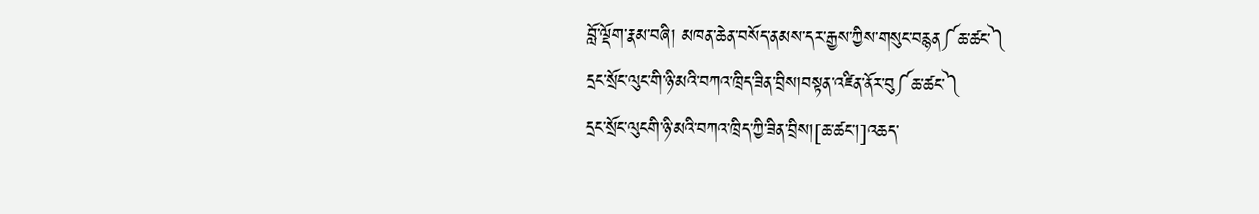བློ་ལྡོག་རྣམ་བཞི། མཁན་ཆེན་བསོད་ནམས་དར་རྒྱས་ཀྱིས་གསུང་བརྙན༼ཆ་ཚང་༽
དྲང་སྲོང་ལུང་གི་ཉི་མའི་བཀའ་ཁྲིད་ཟིན་བྲིས།བསྟན་འཛིན་ནོར་བུ༼ཆ་ཚང་༽
དྲང་སྲོང་ལུངགི་ཉི་མའི་བཀའ་ཁྲིད་ཀྱི་ཟིན་བྲིས།[ཆ་ཚང་།]འཆད་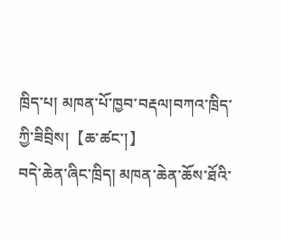ཁྲིད་པ། མཁན་པོ་ཁྱབ་བརྡལ།བཀའ་ཁྲིད་ཀྱི་ཟིབྲིས།【ཆ་ཚང་།】
བདེ་ཆེན་ཞིང་ཁྲིད། མཁན་ཆེན་ཆོས་ཐོའི་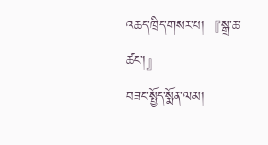འཆད་ཁྲིད་གསར་པ།『སྒྲ་ཆ་ཚང་།』
བཟང་སྤྱོད་སྨོན་ལམ།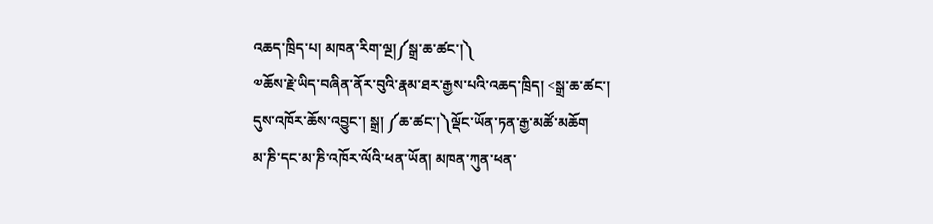འཆད་ཁྲིད་པ། མཁན་རིག་ལྔ།༼སྒྲ་ཆ་ཚང་།༽
༧ཆོས་རྗེ་ཡིད་བཞིན་ནོར་བུའི་རྣམ་ཐར་རྒྱས་པའི་འཆད་ཁྲིད། <སྒྲ་ཆ་ཚང་།
དུས་འཁོར་ཆོས་འབྱུང་། སྒྲ། ༼ཆ་ཚང་།༽ལྡོང་ཡོན་ཏན་རྒྱ་མཚོ་མཆོག
མ་ཎི་དང་མ་ཎི་འཁོར་ལོའི་ཕན་ཡོན། མཁན་ཀུན་ཕན་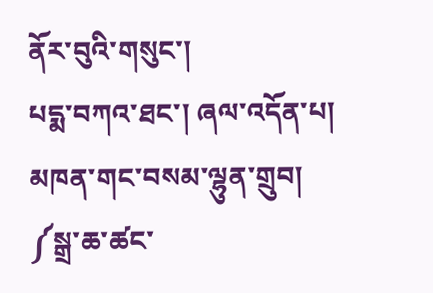ནོར་བུའི་གསུང་།
པདྨ་བཀའ་ཐང་། ཞལ་འདོན་པ། མཁན་གང་བསམ་ལྷུན་གྲུབ། ༼སྒྲ་ཆ་ཚང་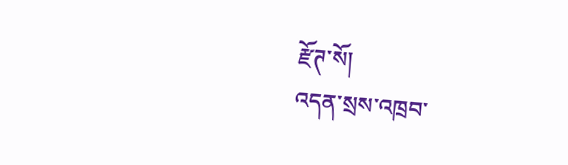རྫོཊ་སོ།
འདན་སྲས་འཁྲབ་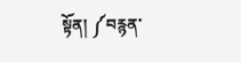སྟོན། ༼བརྙན་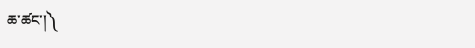ཆ་ཚང་།༽